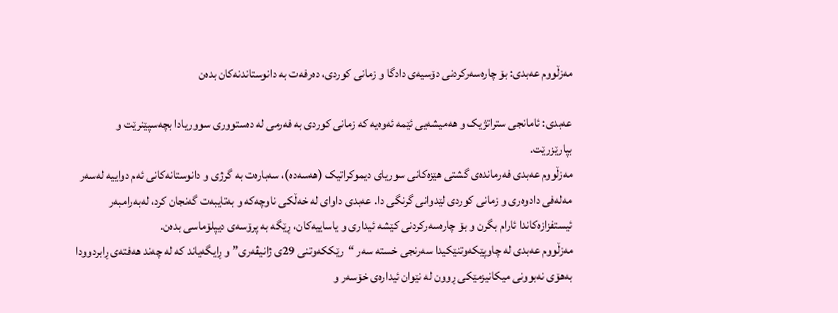مەزڵووم عەبدی: بۆ چارەسەرکردنی دۆسیەی دادگا و زمانی کوردی، دەرفەت بە دانوستاندنەکان بدەن

عەبدی: ئامانجی ستراتژیک و هەمیشەیی ئێمە ئەوەیە کە زمانی کوردی بە فەرمی لە دەستووری سووریادا بچەسپێنرێت و بپارێزرێت.
مەزڵووم عەبدی فەرماندەی گشتی هێزەکانی سوریای دیموکراتیک (هەسەدە)، سەبارەت بە گرژی و دانوستانەکانی ئەم دواییە لەسەر مەلەفی دادوەری و زمانی کوردی لێدوانی گرنگی دا. عەبدی داوای لە خەڵکی ناوچەکە و بەتایبەت گەنجان کرد، لەبەرامبەر ئیستفزازەکاندا ئارام بگرن و بۆ چارەسەرکردنی کێشە ئیداری و یاساییەکان، ڕێگە بە پرۆسەی دیپلۆماسی بدەن.
مەزڵووم عەبدی لە چاوپێکەوتنێکیدا سەرنجی خستە سەر “رێککەوتنی 29ی ژانیڤەری” و ڕایگەیاند کە لە چەند هەفتەی ڕابردوودا بەهۆی نەبوونی میکانیزمێکی ڕوون لە نێوان ئیدارەی خۆسەر و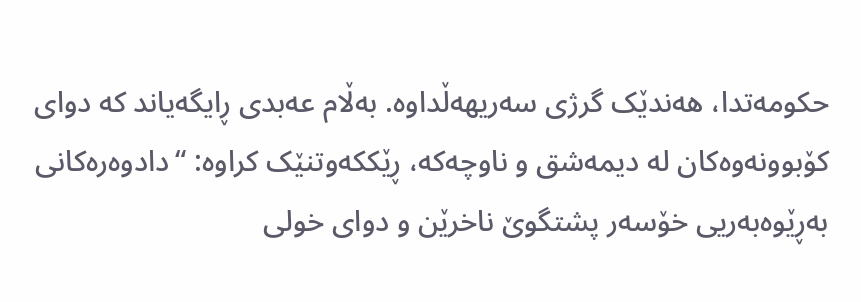حکومەتدا، هەندێک گرژی سەریهەڵداوە. بەڵام عەبدی ڕایگەیاند کە دوای کۆبوونەوەکان لە دیمەشق و ناوچەکە، ڕێککەوتنێک کراوە: “دادوەرەکانی بەڕێوەبەریی خۆسەر پشتگوێ ناخرێن و دوای خولی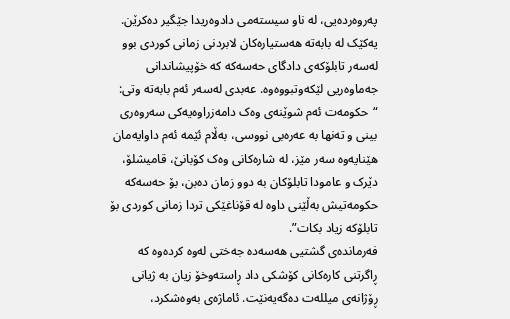پەروەردەیی، لە ناو سیستەمی دادوەریدا جێگیر دەکرێن.
یەکێک لە بابەتە هەستیارەکان لابردنی زمانی کوردی بوو لەسەر تابلۆکەی دادگای حەسەکە کە خۆپیشاندانی جەماوەریی لێکەوتبووەوە. عەبدی لەسەر ئەم بابەتە وتی: “حکومەت ئەم شوێنەی وەک دامەزراوەیەکی سەروەری بینی و تەنها بە عەرەبی نووسی، بەڵام ئێمە ئەم داوایەمان هێنایەوە سەر مێز، لە شارەکانی وەک کۆبانێ، قامیشلۆ، دێرک و عامودا تابلۆکان بە دوو زمان دەبن، بۆ حەسەکە حکومەتیش بەڵێنی داوە لە قۆناغێکی تردا زمانی کوردی بۆ تابلۆکە زیاد بکات”.
فەرماندەی گشتیی هەسەدە جەختی لەوە کردەوە کە ڕاگرتنی کارەکانی کۆشکی داد ڕاستەوخۆ زیان بە ژیانی ڕۆژانەی میللەت دەگەیەنێت. ئاماژەی بەوەشکرد،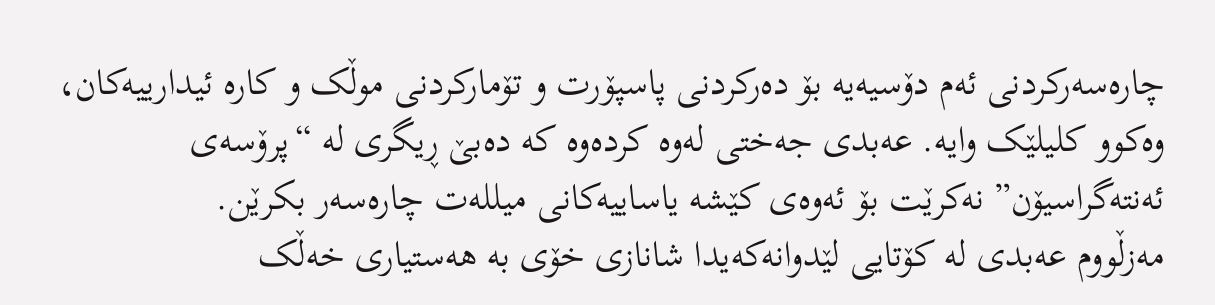چارەسەرکردنی ئەم دۆسیەیە بۆ دەرکردنی پاسپۆرت و تۆمارکردنی موڵک و کارە ئیدارییەکان، وەکوو کلیلێک وایە. عەبدی جەختی لەوە کردەوە کە دەبێ ڕیگری لە “پرۆسەی ئەنتەگراسیۆن” نەکرێت بۆ ئەوەی کێشە یاساییەکانی میللەت چارەسەر بکرێن.
مەزڵووم عەبدی لە کۆتایی لێدوانەکەیدا شانازی خۆی بە هەستیاری خەڵک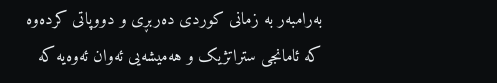بەرامبەر بە زمانی کوردی دەربڕی و دووپاتی کردەوە کە ئامانجی ستراتژیک و هەمیشەیی ئەوان ئەوەیە کە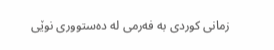زمانی کوردی بە فەرمی لە دەستووری نوێی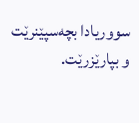سووریادا بچەسپێنرێت و بپارێزرێت.